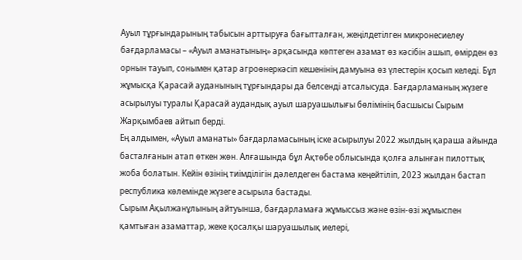Ауыл тұрғындарының табысын арттыруға бағытталған, жеңілдетілген микронесиелеу бағдарламасы – «Ауыл аманатының» арқасында көптеген азамат өз кәсібін ашып, өмірден өз орнын тауып, сонымен қатар агроөнеркәсіп кешенінің дамуына өз үлестерін қосып келеді. Бұл жұмысқа Қарасай ауданының тұрғындары да белсенді атсалысуда. Бағдарламаның жүзеге асырылуы туралы Қарасай аудандық ауыл шаруашылығы бөлімінің басшысы Сырым Жарқымбаев айтып берді.
Ең алдымен, «Ауыл аманаты» бағдарламасының іске асырылуы 2022 жылдың қараша айында басталғанын атап өткен жөн. Алғашында бұл Ақтөбе облысында қолға алынған пилоттық жоба болатын. Кейін өзінің тиімділігін дәлелдеген бастама кеңейтіліп, 2023 жылдан бастап республика көлемінде жүзеге асырыла бастады.
Сырым Ақылжанұлының айтуынша, бағдарламаға жұмыссыз және өзін-өзі жұмыспен қамтыған азаматтар, жеке қосалқы шаруашылық иелері,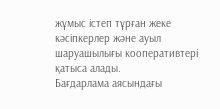жұмыс істеп тұрған жеке кәсіпкерлер және ауыл шаруашылығы кооперативтері қатыса алады.
Бағдарлама аясындағы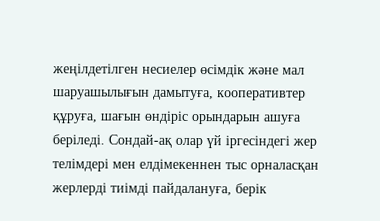жеңілдетілген несиелер өсімдік және мал шаруашылығын дамытуға, кооперативтер құруға, шағын өндіріс орындарын ашуға беріледі. Сондай-ақ олар үй іргесіндегі жер телімдері мен елдімекеннен тыс орналасқан жерлерді тиімді пайдалануға, берік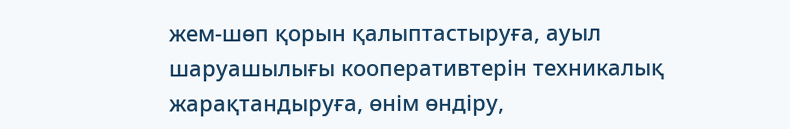жем-шөп қорын қалыптастыруға, ауыл шаруашылығы кооперативтерін техникалық жарақтандыруға, өнім өндіру,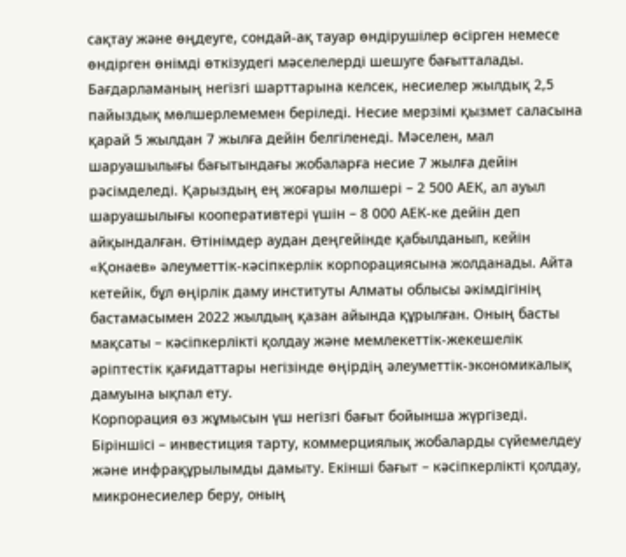сақтау және өңдеуге, сондай-ақ тауар өндірушілер өсірген немесе өндірген өнімді өткізудегі мәселелерді шешуге бағытталады.
Бағдарламаның негізгі шарттарына келсек, несиелер жылдық 2,5 пайыздық мөлшерлемемен беріледі. Несие мерзімі қызмет саласына қарай 5 жылдан 7 жылға дейін белгіленеді. Мәселен, мал шаруашылығы бағытындағы жобаларға несие 7 жылға дейін рәсімделеді. Қарыздың ең жоғары мөлшері – 2 500 АЕК, ал ауыл шаруашылығы кооперативтері үшін – 8 000 АЕК-ке дейін деп айқындалған. Өтінімдер аудан деңгейінде қабылданып, кейін «Қонаев» әлеуметтік-кәсіпкерлік корпорациясына жолданады. Айта кетейік, бұл өңірлік даму институты Алматы облысы әкімдігінің бастамасымен 2022 жылдың қазан айында құрылған. Оның басты мақсаты – кәсіпкерлікті қолдау және мемлекеттік-жекешелік әріптестік қағидаттары негізінде өңірдің әлеуметтік-экономикалық дамуына ықпал ету.
Корпорация өз жұмысын үш негізгі бағыт бойынша жүргізеді. Біріншісі – инвестиция тарту, коммерциялық жобаларды сүйемелдеу және инфрақұрылымды дамыту. Екінші бағыт – кәсіпкерлікті қолдау, микронесиелер беру, оның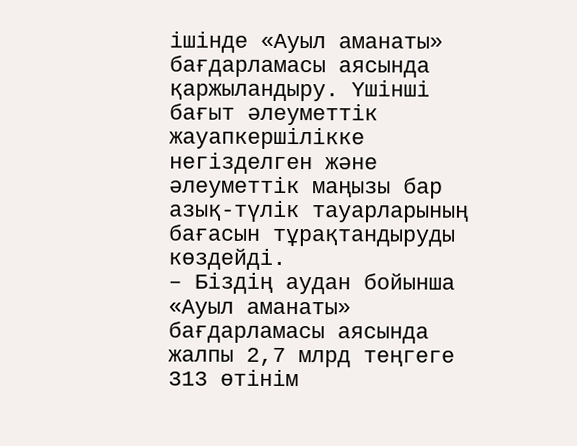ішінде «Ауыл аманаты» бағдарламасы аясында қаржыландыру. Үшінші бағыт әлеуметтік жауапкершілікке негізделген және әлеуметтік маңызы бар азық-түлік тауарларының бағасын тұрақтандыруды көздейді.
– Біздің аудан бойынша «Ауыл аманаты» бағдарламасы аясында жалпы 2,7 млрд теңгеге 313 өтінім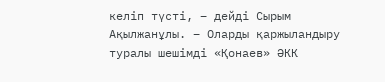келіп түсті, – дейді Сырым Ақылжанұлы. – Оларды қаржыландыру туралы шешімді «Қонаев» ӘКК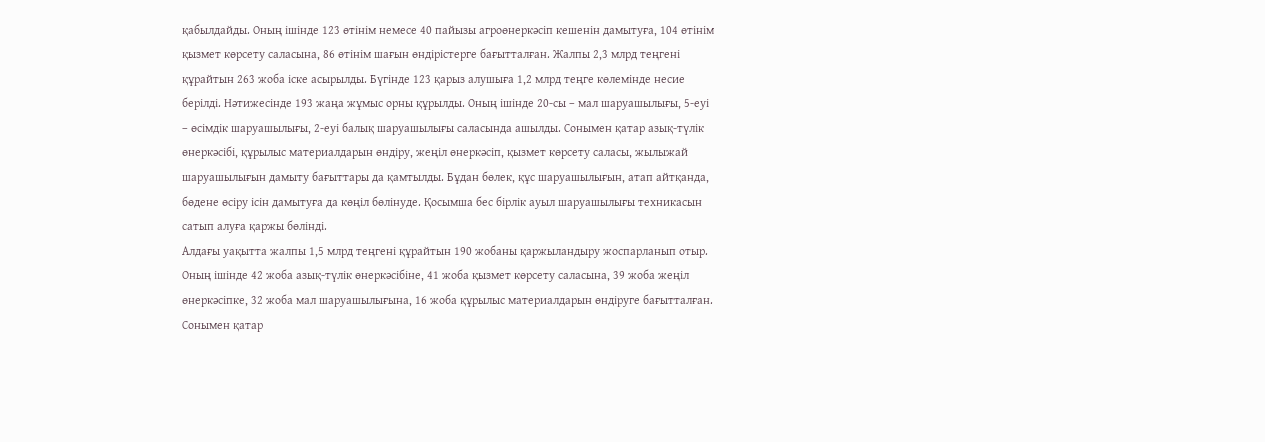қабылдайды. Оның ішінде 123 өтінім немесе 40 пайызы агроөнеркәсіп кешенін дамытуға, 104 өтінім қызмет көрсету саласына, 86 өтінім шағын өндірістерге бағытталған. Жалпы 2,3 млрд теңгені құрайтын 263 жоба іске асырылды. Бүгінде 123 қарыз алушыға 1,2 млрд теңге көлемінде несие берілді. Нәтижесінде 193 жаңа жұмыс орны құрылды. Оның ішінде 20-сы – мал шаруашылығы, 5-еуі – өсімдік шаруашылығы, 2-еуі балық шаруашылығы саласында ашылды. Сонымен қатар азық-түлік өнеркәсібі, құрылыс материалдарын өндіру, жеңіл өнеркәсіп, қызмет көрсету саласы, жылыжай шаруашылығын дамыту бағыттары да қамтылды. Бұдан бөлек, құс шаруашылығын, атап айтқанда, бөдене өсіру ісін дамытуға да көңіл бөлінуде. Қосымша бес бірлік ауыл шаруашылығы техникасын сатып алуға қаржы бөлінді.
Алдағы уақытта жалпы 1,5 млрд теңгені құрайтын 190 жобаны қаржыландыру жоспарланып отыр. Оның ішінде 42 жоба азық-түлік өнеркәсібіне, 41 жоба қызмет көрсету саласына, 39 жоба жеңіл өнеркәсіпке, 32 жоба мал шаруашылығына, 16 жоба құрылыс материалдарын өндіруге бағытталған. Сонымен қатар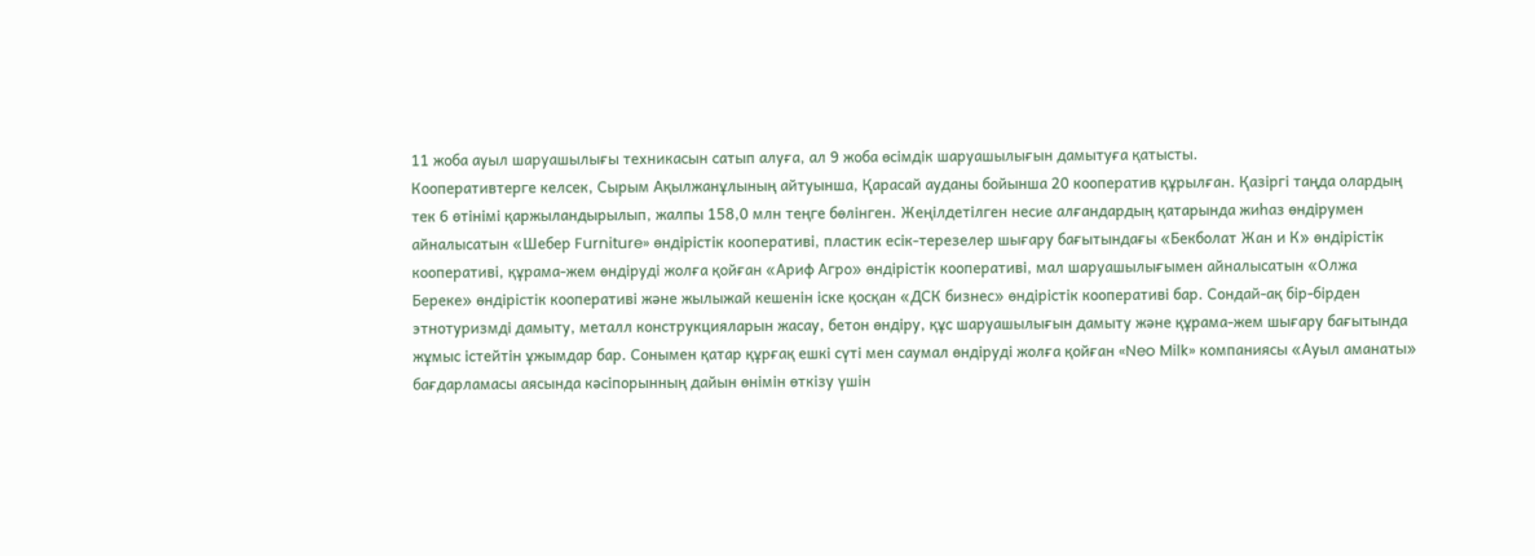11 жоба ауыл шаруашылығы техникасын сатып алуға, ал 9 жоба өсімдік шаруашылығын дамытуға қатысты.
Кооперативтерге келсек, Сырым Ақылжанұлының айтуынша, Қарасай ауданы бойынша 20 кооператив құрылған. Қазіргі таңда олардың тек 6 өтінімі қаржыландырылып, жалпы 158,0 млн теңге бөлінген. Жеңілдетілген несие алғандардың қатарында жиһаз өндірумен айналысатын «Шебер Furniture» өндірістік кооперативі, пластик есік-терезелер шығару бағытындағы «Бекболат Жан и К» өндірістік кооперативі, құрама-жем өндіруді жолға қойған «Ариф Агро» өндірістік кооперативі, мал шаруашылығымен айналысатын «Олжа Береке» өндірістік кооперативі және жылыжай кешенін іске қосқан «ДСК бизнес» өндірістік кооперативі бар. Сондай-ақ бір-бірден этнотуризмді дамыту, металл конструкцияларын жасау, бетон өндіру, құс шаруашылығын дамыту және құрама-жем шығару бағытында жұмыс істейтін ұжымдар бар. Сонымен қатар құрғақ ешкі сүті мен саумал өндіруді жолға қойған «Neo Milk» компаниясы «Ауыл аманаты» бағдарламасы аясында кәсіпорынның дайын өнімін өткізу үшін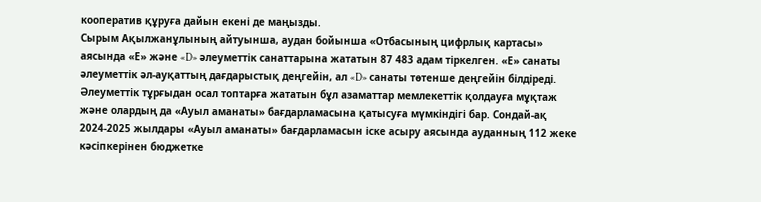кооператив құруға дайын екені де маңызды.
Сырым Ақылжанұлының айтуынша, аудан бойынша «Отбасының цифрлық картасы» аясында «Е» және «D» әлеуметтік санаттарына жататын 87 483 адам тіркелген. «Е» санаты әлеуметтік әл-ауқаттың дағдарыстық деңгейін, ал «D» санаты төтенше деңгейін білдіреді. Әлеуметтік тұрғыдан осал топтарға жататын бұл азаматтар мемлекеттік қолдауға мұқтаж және олардың да «Ауыл аманаты» бағдарламасына қатысуға мүмкіндігі бар. Сондай-ақ 2024-2025 жылдары «Ауыл аманаты» бағдарламасын іске асыру аясында ауданның 112 жеке кәсіпкерінен бюджетке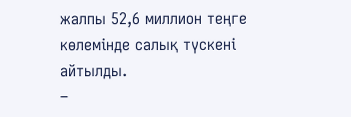жалпы 52,6 миллион теңге көлемінде салық түскені айтылды.
–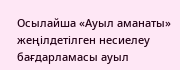Осылайша «Ауыл аманаты» жеңілдетілген несиелеу бағдарламасы ауыл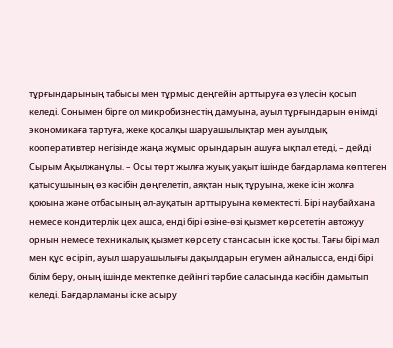тұрғындарының табысы мен тұрмыс деңгейін арттыруға өз үлесін қосып келеді. Сонымен бірге ол микробизнестің дамуына, ауыл тұрғындарын өнімді экономикаға тартуға, жеке қосалқы шаруашылықтар мен ауылдық кооперативтер негізінде жаңа жұмыс орындарын ашуға ықпал етеді, – дейді Сырым Ақылжанұлы. – Осы төрт жылға жуық уақыт ішінде бағдарлама көптеген қатысушының өз кәсібін дөңгелетіп, аяқтан нық тұруына, жеке ісін жолға қоюына және отбасының әл-ауқатын арттыруына көмектесті. Бірі наубайхана немесе кондитерлік цех ашса, енді бірі өзіне-өзі қызмет көрсететін автожуу орнын немесе техникалық қызмет көрсету стансасын іске қосты. Тағы бірі мал мен құс өсіріп, ауыл шаруашылығы дақылдарын егумен айналысса, енді бірі білім беру, оның ішінде мектепке дейінгі тәрбие саласында кәсібін дамытып келеді. Бағдарламаны іске асыру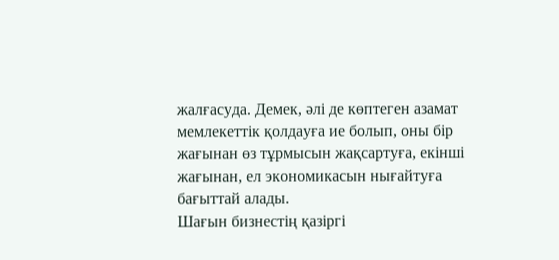жалғасуда. Демек, әлі де көптеген азамат мемлекеттік қолдауға ие болып, оны бір жағынан өз тұрмысын жақсартуға, екінші жағынан, ел экономикасын нығайтуға бағыттай алады.
Шағын бизнестің қазіргі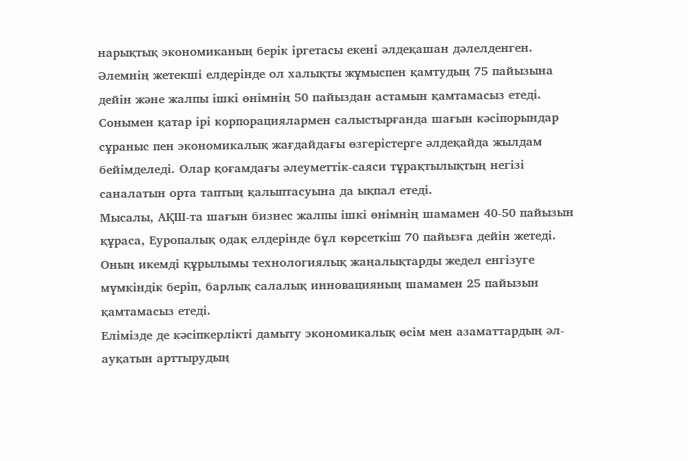нарықтық экономиканың берік іргетасы екені әлдеқашан дәлелденген. Әлемнің жетекші елдерінде ол халықты жұмыспен қамтудың 75 пайызына дейін және жалпы ішкі өнімнің 50 пайыздан астамын қамтамасыз етеді. Сонымен қатар ірі корпорациялармен салыстырғанда шағын кәсіпорындар сұраныс пен экономикалық жағдайдағы өзгерістерге әлдеқайда жылдам бейімделеді. Олар қоғамдағы әлеуметтік-саяси тұрақтылықтың негізі саналатын орта таптың қалыптасуына да ықпал етеді.
Мысалы, АҚШ-та шағын бизнес жалпы ішкі өнімнің шамамен 40-50 пайызын құраса, Еуропалық одақ елдерінде бұл көрсеткіш 70 пайызға дейін жетеді. Оның икемді құрылымы технологиялық жаңалықтарды жедел енгізуге мүмкіндік беріп, барлық салалық инновацияның шамамен 25 пайызын қамтамасыз етеді.
Елімізде де кәсіпкерлікті дамыту экономикалық өсім мен азаматтардың әл-ауқатын арттырудың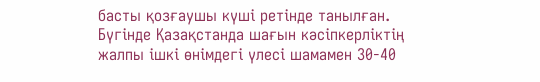басты қозғаушы күші ретінде танылған. Бүгінде Қазақстанда шағын кәсіпкерліктің жалпы ішкі өнімдегі үлесі шамамен 30-40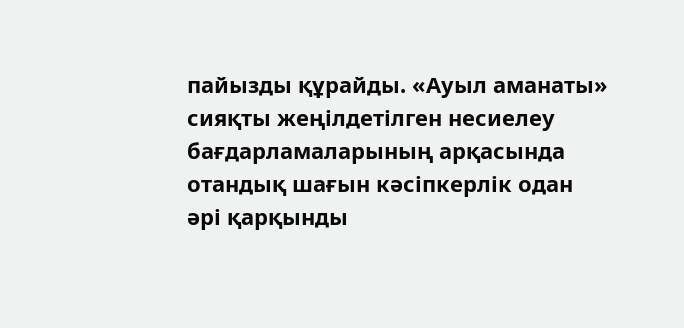пайызды құрайды. «Ауыл аманаты» сияқты жеңілдетілген несиелеу бағдарламаларының арқасында отандық шағын кәсіпкерлік одан әрі қарқынды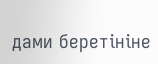дами беретініне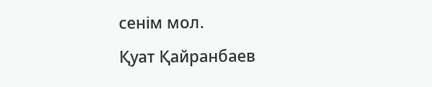сенім мол.
Қуат Қайранбаев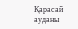Қарасай ауданы